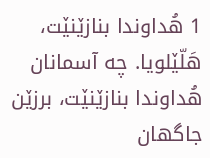1 هُداوندا بنازێنێت، هَلّێلویا. چه آسمانان هُداوندا بنازێنێت، برزێن جاگهان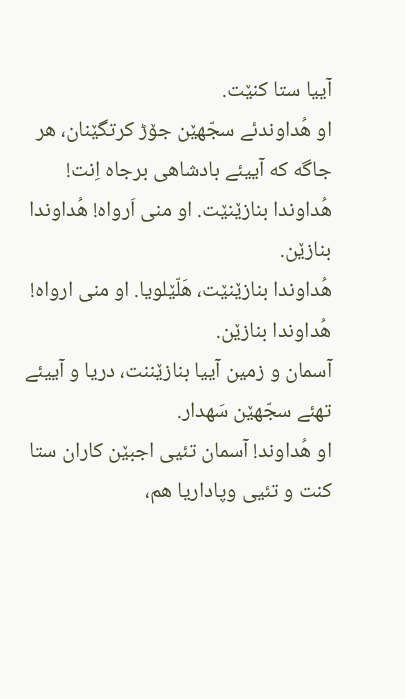آییا ستا کنێت.
او هُداوندئے سجّهێن جۆڑ کرتگێنان، هر جاگه که آییئے بادشاهی برجاه اِنت! هُداوندا بنازێنێت. او منی اَرواه! هُداوندا بنازێن.
هُداوندا بنازێنێت، هَلّێلویا. او منی ارواه! هُداوندا بنازێن.
آسمان و زمین آییا بنازێننت، دریا و آییئے تهئے سجّهێن سَهدار.
او هُداوند! آسمان تئیی اجبێن کاران ستا کنت و تئیی وپاداریا هم،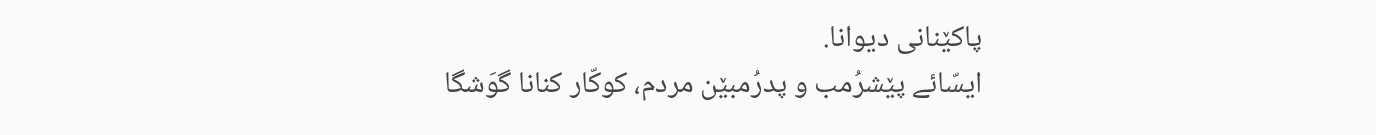پاکێنانی دیوانا.
ایسّائے پێشرُمب و پدرُمبێن مردم، کوکّار کنانا گوَشگا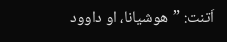اَتنت: ”هوشیانا، او داوود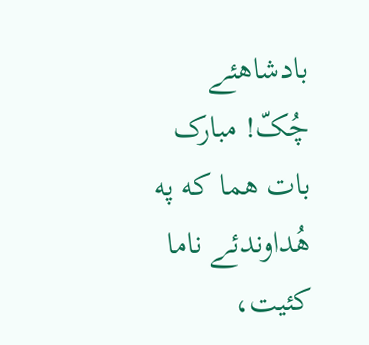بادشاهئے چُکّ! مبارک بات هما که په هُداوندئے ناما کئیت،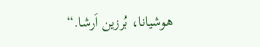هوشیانا، بُرزین اَرشا.“